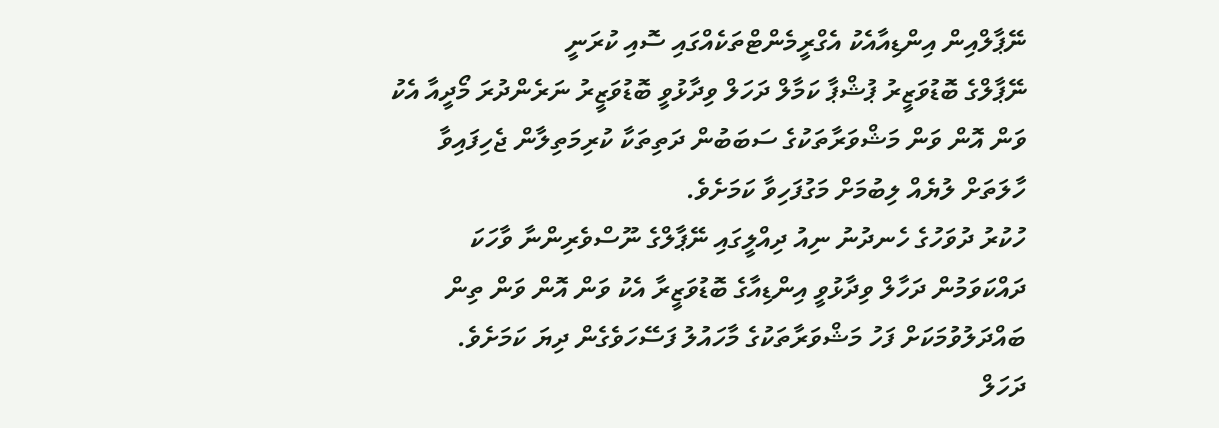ނޭޕާލްއިން އިންޑިއާއެކު އެގްރީމެންޓްތަކެއްގައި ސޮއި ކުރަނީ
ނޭޕާލްގެ ބޮޑުވަޒީރު ޕުޝްޕާ ކަމާލް ދަހަލް ވިދާޅުވީ ބޮޑުވަޒީރު ނަރެންދުރަ މޯދީއާ އެކު ވަން އޮން ވަން މަޝްވަރާތަކުގެ ސަބަބުން ދަތިތަކާ ކުރިމަތިލާން ޖެހިފައިވާ ހާލަތަށް ލުޔެއް ލިބުމަށް މަގުފަހިވާ ކަމަށެވެ.
ހުކުރު ދުވަހުގެ ހެނދުނު ނިއު ދިއްލީގައި ނޭޕާލްގެ ނޫސްވެރިންނާ ވާހަކަ ދައްކަވަމުން ދަހާލް ވިދާޅުވީ އިންޑިއާގެ ބޮޑުވަޒީރާ އެކު ވަން އޮން ވަން ތިން ބައްދަލުވުމަކަށް ފަހު މަޝްވަރާތަކުގެ މާހައުލު ފަސޭހަވެގެން ދިޔަ ކަމަށެވެ.
ދަހަލް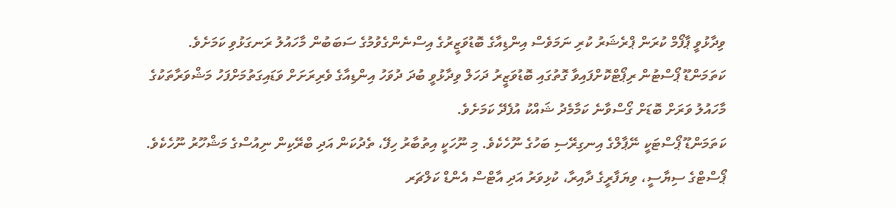ވިދާޅުވީ ޕާފޯމް ކުރަން ޕްރެޝަރު ކުރި ނަމަވެސް އިންޑިއާގެ ބޮޑުވަޒީރުގެ އިސްނެންގެވުމުގެ ސަބަބުން މާހައުލު ރަނގަޅުވި ކަމަށެވެ.
ކަތަމަންޑޫ ޕޯސްޓުން ރިޕޯޓްކޮށްފައިވާ ގޮތުގައި ބޮޑުވަޒީރު ދަހަލް ވިދާޅުވީ ބުދަ ދުވަހު އިންޑިއާގެ ވެރިރަށަށް ވަޑައިގަތުމަށްފަހު މަޝްވަރާތަކުގެ މާހައުލު ވަރަށް ބޮޑަށް ގޯސްވާނެ ކަމާމެދު ޝައްކު އުފެދޭ ކަމަށެވެ.
ކަތަމަންޑޫ ޕޯސްޓަކީ ނޭޕާލްގެ އިނގިރޭސި ބަހުގެ ނޫހެކެވެ. މި ނޫހަކީ އިތުބާރު ހިފޭ، ތެދުކަން އަދި ބްރޭކިން ނިއުސްގެ މަޝްހޫރު ނޫހެކެވެ. ޕޯސްޓްގެ ސިޔާސީ، ވިޔަފާރީގެ ދާއިރާ، ކުޅިވަރު އަދި އާޓްސް އެންޑް ކަލްޗަރ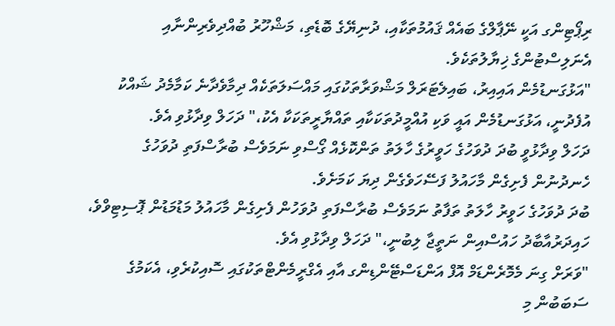ރިޕޯޓިންގ އަކީ ނޭޕާލްގެ ބައެއް ޤައުމުތަކާއި، ދުނިޔޭގެ ބޮޑެތި، މަޝްހޫރު ބުއްދިވެރިންނާއި އެނަލިސްޓުންގެ ޚިޔާލުތަކެވެ.
"އަޅުގަނޑުމެން އައިއިރު، ބައިލެޓަރަލް މަޝްވަރާތަކުގައި މައްސަލަތަކެއް ދިމާވެދާނެ ކަމާމެދު ޝައްކު އުފެދުނީ، އަޅުގަނޑުމެން އައީ ވަކި އުއްމީދުތަކަކާއި ތައްޔާރީތަކަކާ އެކު،" ދަހަލް ވިދާޅުވި އެވެ.
ދަހަލް ވިދާޅުވީ ބުދަ ދުވަހުގެ ހަވީރުގެ ހާލަތު ތަންކޮޅެއް ގޯސްވި ނަމަވެސް ބުރާސްފަތި ދުވަހުގެ ހެނދުނުން ފެށިގެން މާހައުލު ފަސޭހަވެގެން ދިޔަ ކަމަށެވެ.
ބުދަ ދުވަހުގެ ހަވީރު ހާލަތު ތަފާތު ނަމަވެސް ބުރާސްފަތި ދުވަހުން ފެށިގެން މާހައުލު މަޑުމަޑުން ޕޮސިޓިވްވެ، ހައިދަރުއާބާދު ހައުސްއިން ނަތީޖާ ލިބުނީ،" ދަހަލް ވިދާޅުވި އެވެ.
"ވަރަށް ގިނަ މެމޮރެންޑަމް އޮފް އަންޑަސްޓޭންޑިންގ އާއި އެގްރީމެންޓްތަކުގައި ސޮއިކުރެވި، އެކަމުގެ ސަބަބުން މި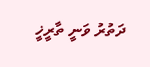ދަތުރު ވަނީ ތާރީޚީ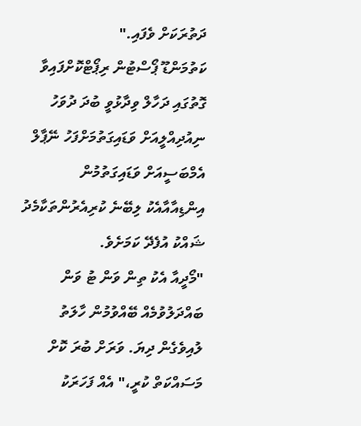ދަތުރަކަށް ވެފައި."
ކަތުމަންޑޫ ޕޯސްޓުން ރިޕޯޓްކޮށްފައިވާ ގޮތުގައި ދަހާލް ވިދާޅުވީ ބުދަ ދުވަހު ނިއުދިއްލީއަށް ވަޑައިގަތުމަށްފަހު ނޭޕާލް އެމްބަސީއަށް ވަޑައިގަތުމުން އިންޑިއާއާއެކު ލިބޭނެ ކުރިއެރުންތަކާމެދު ޝައްކު އުފެދޭ ކަމަށެވެ.
"މޯދީއާ އެކު ތިން ވަން ޓު ވަން ބައްދަލުވުމެއް ބޭއްވުމުން ހާލަތު ލުއިވެގެން ދިޔަ. ވަރަށް ބުރަ ކޮށް މަސައްކަތް ކުރީ،" އެއް ފަހަރަކު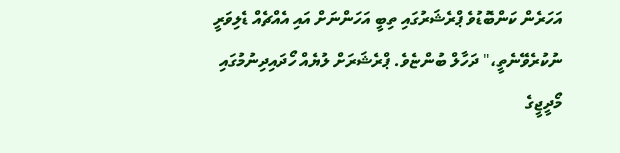އަހަރެން ކަންބޮޑުވެ ޕްރެޝަރުގައި ތިބީ އަހަންނަށް އައި އެއްޗެއް ޑެލިވަރީ ނުކުރެވޭނެތީ،" ދަހާލް ބުންޏެވެ. ޕްރެޝަރަށް ލުޔެއް ހޯދައިދިނުމުގައި މޯދީޖީގެ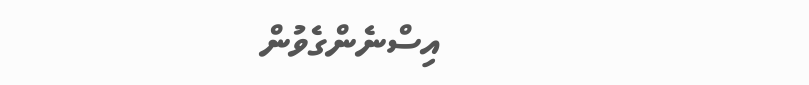އިސްނެންގެވުން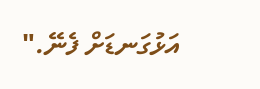އަޅުގަނޑަށް ފެނޭ."